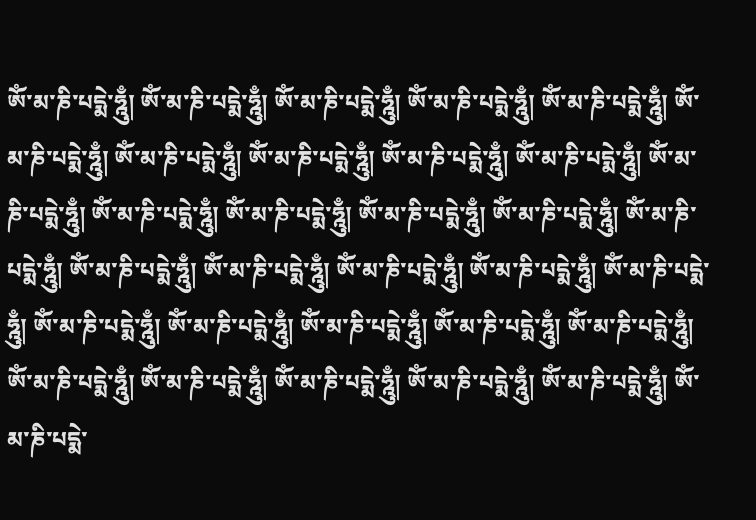ཨོཾ་མ་ཎི་པདྨེ་ཧྰུྃ། ཨོཾ་མ་ཎི་པདྨེ་ཧྰུྃ། ཨོཾ་མ་ཎི་པདྨེ་ཧྰུྃ། ཨོཾ་མ་ཎི་པདྨེ་ཧྰུྃ། ཨོཾ་མ་ཎི་པདྨེ་ཧྰུྃ། ཨོཾ་མ་ཎི་པདྨེ་ཧྰུྃ། ཨོཾ་མ་ཎི་པདྨེ་ཧྰུྃ། ཨོཾ་མ་ཎི་པདྨེ་ཧྰུྃ། ཨོཾ་མ་ཎི་པདྨེ་ཧྰུྃ། ཨོཾ་མ་ཎི་པདྨེ་ཧྰུྃ། ཨོཾ་མ་ཎི་པདྨེ་ཧྰུྃ། ཨོཾ་མ་ཎི་པདྨེ་ཧྰུྃ། ཨོཾ་མ་ཎི་པདྨེ་ཧྰུྃ། ཨོཾ་མ་ཎི་པདྨེ་ཧྰུྃ། ཨོཾ་མ་ཎི་པདྨེ་ཧྰུྃ། ཨོཾ་མ་ཎི་པདྨེ་ཧྰུྃ། ཨོཾ་མ་ཎི་པདྨེ་ཧྰུྃ། ཨོཾ་མ་ཎི་པདྨེ་ཧྰུྃ། ཨོཾ་མ་ཎི་པདྨེ་ཧྰུྃ། ཨོཾ་མ་ཎི་པདྨེ་ཧྰུྃ། ཨོཾ་མ་ཎི་པདྨེ་ཧྰུྃ། ཨོཾ་མ་ཎི་པདྨེ་ཧྰུྃ། ཨོཾ་མ་ཎི་པདྨེ་ཧྰུྃ། ཨོཾ་མ་ཎི་པདྨེ་ཧྰུྃ། ཨོཾ་མ་ཎི་པདྨེ་ཧྰུྃ། ཨོཾ་མ་ཎི་པདྨེ་ཧྰུྃ། ཨོཾ་མ་ཎི་པདྨེ་ཧྰུྃ། ཨོཾ་མ་ཎི་པདྨེ་ཧྰུྃ། ཨོཾ་མ་ཎི་པདྨེ་ཧྰུྃ། ཨོཾ་མ་ཎི་པདྨེ་ཧྰུྃ། ཨོཾ་མ་ཎི་པདྨེ་ཧྰུྃ། ཨོཾ་མ་ཎི་པདྨེ་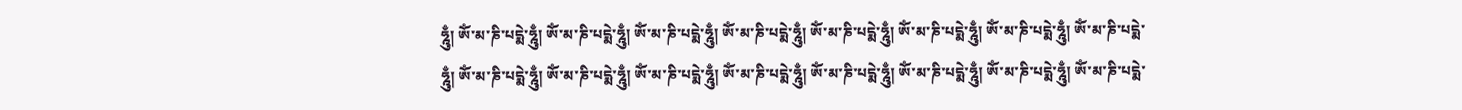ཧྰུྃ། ཨོཾ་མ་ཎི་པདྨེ་ཧྰུྃ། ཨོཾ་མ་ཎི་པདྨེ་ཧྰུྃ། ཨོཾ་མ་ཎི་པདྨེ་ཧྰུྃ། ཨོཾ་མ་ཎི་པདྨེ་ཧྰུྃ། ཨོཾ་མ་ཎི་པདྨེ་ཧྰུྃ། ཨོཾ་མ་ཎི་པདྨེ་ཧྰུྃ། ཨོཾ་མ་ཎི་པདྨེ་ཧྰུྃ། ཨོཾ་མ་ཎི་པདྨེ་ཧྰུྃ། ཨོཾ་མ་ཎི་པདྨེ་ཧྰུྃ། ཨོཾ་མ་ཎི་པདྨེ་ཧྰུྃ། ཨོཾ་མ་ཎི་པདྨེ་ཧྰུྃ། ཨོཾ་མ་ཎི་པདྨེ་ཧྰུྃ། ཨོཾ་མ་ཎི་པདྨེ་ཧྰུྃ། ཨོཾ་མ་ཎི་པདྨེ་ཧྰུྃ། ཨོཾ་མ་ཎི་པདྨེ་ཧྰུྃ། ཨོཾ་མ་ཎི་པདྨེ་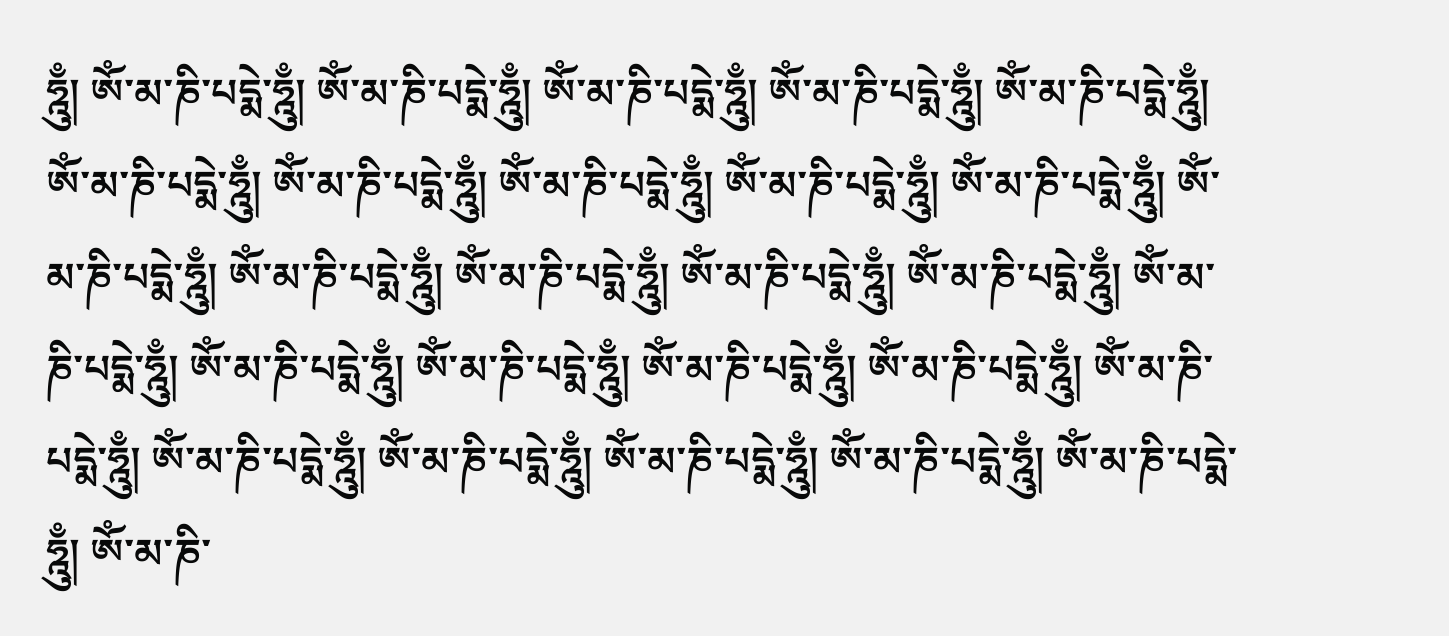ཧྰུྃ། ཨོཾ་མ་ཎི་པདྨེ་ཧྰུྃ། ཨོཾ་མ་ཎི་པདྨེ་ཧྰུྃ། ཨོཾ་མ་ཎི་པདྨེ་ཧྰུྃ། ཨོཾ་མ་ཎི་པདྨེ་ཧྰུྃ། ཨོཾ་མ་ཎི་པདྨེ་ཧྰུྃ། ཨོཾ་མ་ཎི་པདྨེ་ཧྰུྃ། ཨོཾ་མ་ཎི་པདྨེ་ཧྰུྃ། ཨོཾ་མ་ཎི་པདྨེ་ཧྰུྃ། ཨོཾ་མ་ཎི་པདྨེ་ཧྰུྃ། ཨོཾ་མ་ཎི་པདྨེ་ཧྰུྃ། ཨོཾ་མ་ཎི་པདྨེ་ཧྰུྃ། ཨོཾ་མ་ཎི་པདྨེ་ཧྰུྃ། ཨོཾ་མ་ཎི་པདྨེ་ཧྰུྃ། ཨོཾ་མ་ཎི་པདྨེ་ཧྰུྃ། ཨོཾ་མ་ཎི་པདྨེ་ཧྰུྃ། ཨོཾ་མ་ཎི་པདྨེ་ཧྰུྃ། ཨོཾ་མ་ཎི་པདྨེ་ཧྰུྃ། ཨོཾ་མ་ཎི་པདྨེ་ཧྰུྃ། ཨོཾ་མ་ཎི་པདྨེ་ཧྰུྃ། ཨོཾ་མ་ཎི་པདྨེ་ཧྰུྃ། ཨོཾ་མ་ཎི་པདྨེ་ཧྰུྃ། ཨོཾ་མ་ཎི་པདྨེ་ཧྰུྃ། ཨོཾ་མ་ཎི་པདྨེ་ཧྰུྃ། ཨོཾ་མ་ཎི་པདྨེ་ཧྰུྃ། ཨོཾ་མ་ཎི་པདྨེ་ཧྰུྃ། ཨོཾ་མ་ཎི་པདྨེ་ཧྰུྃ། ཨོཾ་མ་ཎི་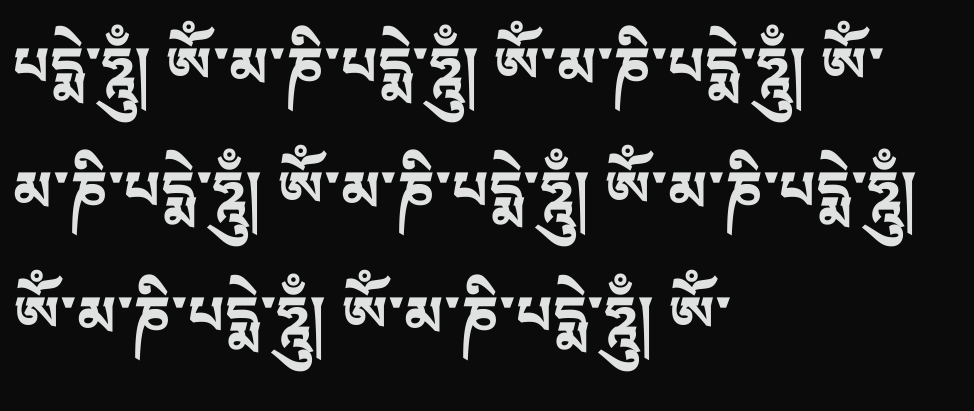པདྨེ་ཧྰུྃ། ཨོཾ་མ་ཎི་པདྨེ་ཧྰུྃ། ཨོཾ་མ་ཎི་པདྨེ་ཧྰུྃ། ཨོཾ་མ་ཎི་པདྨེ་ཧྰུྃ། ཨོཾ་མ་ཎི་པདྨེ་ཧྰུྃ། ཨོཾ་མ་ཎི་པདྨེ་ཧྰུྃ། ཨོཾ་མ་ཎི་པདྨེ་ཧྰུྃ། ཨོཾ་མ་ཎི་པདྨེ་ཧྰུྃ། ཨོཾ་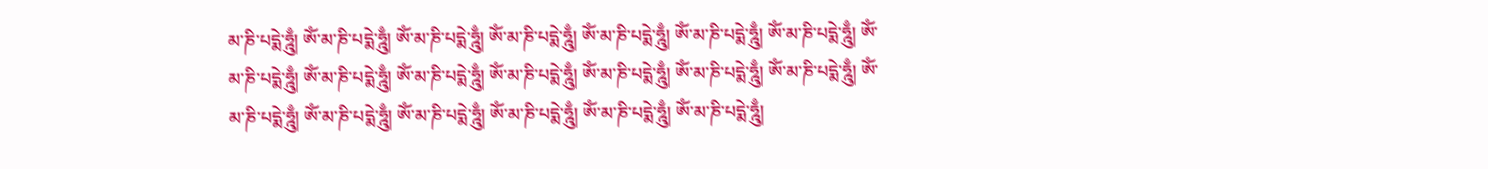མ་ཎི་པདྨེ་ཧྰུྃ། ཨོཾ་མ་ཎི་པདྨེ་ཧྰུྃ། ཨོཾ་མ་ཎི་པདྨེ་ཧྰུྃ། ཨོཾ་མ་ཎི་པདྨེ་ཧྰུྃ། ཨོཾ་མ་ཎི་པདྨེ་ཧྰུྃ། ཨོཾ་མ་ཎི་པདྨེ་ཧྰུྃ། ཨོཾ་མ་ཎི་པདྨེ་ཧྰུྃ། ཨོཾ་མ་ཎི་པདྨེ་ཧྰུྃ། ཨོཾ་མ་ཎི་པདྨེ་ཧྰུྃ། ཨོཾ་མ་ཎི་པདྨེ་ཧྰུྃ། ཨོཾ་མ་ཎི་པདྨེ་ཧྰུྃ། ཨོཾ་མ་ཎི་པདྨེ་ཧྰུྃ། ཨོཾ་མ་ཎི་པདྨེ་ཧྰུྃ། ཨོཾ་མ་ཎི་པདྨེ་ཧྰུྃ། ཨོཾ་མ་ཎི་པདྨེ་ཧྰུྃ། ཨོཾ་མ་ཎི་པདྨེ་ཧྰུྃ། ཨོཾ་མ་ཎི་པདྨེ་ཧྰུྃ། ཨོཾ་མ་ཎི་པདྨེ་ཧྰུྃ། ཨོཾ་མ་ཎི་པདྨེ་ཧྰུྃ། ཨོཾ་མ་ཎི་པདྨེ་ཧྰུྃ།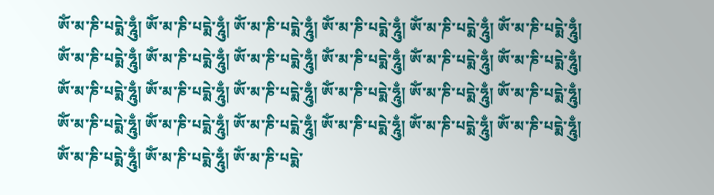ཨོཾ་མ་ཎི་པདྨེ་ཧྰུྃ། ཨོཾ་མ་ཎི་པདྨེ་ཧྰུྃ། ཨོཾ་མ་ཎི་པདྨེ་ཧྰུྃ། ཨོཾ་མ་ཎི་པདྨེ་ཧྰུྃ། ཨོཾ་མ་ཎི་པདྨེ་ཧྰུྃ། ཨོཾ་མ་ཎི་པདྨེ་ཧྰུྃ། ཨོཾ་མ་ཎི་པདྨེ་ཧྰུྃ། ཨོཾ་མ་ཎི་པདྨེ་ཧྰུྃ། ཨོཾ་མ་ཎི་པདྨེ་ཧྰུྃ། ཨོཾ་མ་ཎི་པདྨེ་ཧྰུྃ། ཨོཾ་མ་ཎི་པདྨེ་ཧྰུྃ། ཨོཾ་མ་ཎི་པདྨེ་ཧྰུྃ། ཨོཾ་མ་ཎི་པདྨེ་ཧྰུྃ། ཨོཾ་མ་ཎི་པདྨེ་ཧྰུྃ། ཨོཾ་མ་ཎི་པདྨེ་ཧྰུྃ། ཨོཾ་མ་ཎི་པདྨེ་ཧྰུྃ། ཨོཾ་མ་ཎི་པདྨེ་ཧྰུྃ། ཨོཾ་མ་ཎི་པདྨེ་ཧྰུྃ། ཨོཾ་མ་ཎི་པདྨེ་ཧྰུྃ། ཨོཾ་མ་ཎི་པདྨེ་ཧྰུྃ། ཨོཾ་མ་ཎི་པདྨེ་ཧྰུྃ། ཨོཾ་མ་ཎི་པདྨེ་ཧྰུྃ། ཨོཾ་མ་ཎི་པདྨེ་ཧྰུྃ། ཨོཾ་མ་ཎི་པདྨེ་ཧྰུྃ། ཨོཾ་མ་ཎི་པདྨེ་ཧྰུྃ། ཨོཾ་མ་ཎི་པདྨེ་ཧྰུྃ། ཨོཾ་མ་ཎི་པདྨེ་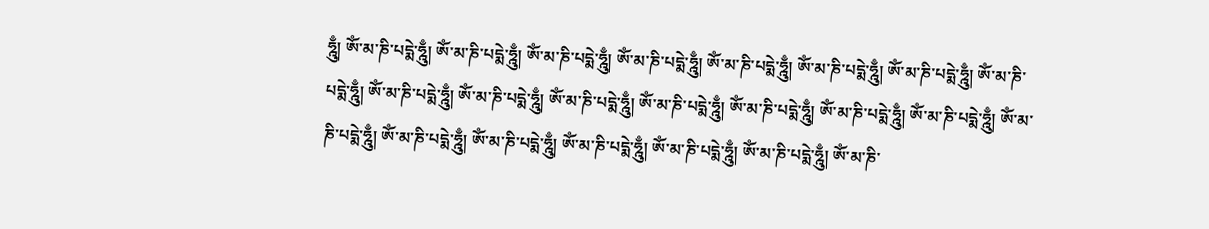ཧྰུྃ། ཨོཾ་མ་ཎི་པདྨེ་ཧྰུྃ། ཨོཾ་མ་ཎི་པདྨེ་ཧྰུྃ། ཨོཾ་མ་ཎི་པདྨེ་ཧྰུྃ། ཨོཾ་མ་ཎི་པདྨེ་ཧྰུྃ། ཨོཾ་མ་ཎི་པདྨེ་ཧྰུྃ། ཨོཾ་མ་ཎི་པདྨེ་ཧྰུྃ། ཨོཾ་མ་ཎི་པདྨེ་ཧྰུྃ། ཨོཾ་མ་ཎི་པདྨེ་ཧྰུྃ། ཨོཾ་མ་ཎི་པདྨེ་ཧྰུྃ། ཨོཾ་མ་ཎི་པདྨེ་ཧྰུྃ། ཨོཾ་མ་ཎི་པདྨེ་ཧྰུྃ། ཨོཾ་མ་ཎི་པདྨེ་ཧྰུྃ། ཨོཾ་མ་ཎི་པདྨེ་ཧྰུྃ། ཨོཾ་མ་ཎི་པདྨེ་ཧྰུྃ། ཨོཾ་མ་ཎི་པདྨེ་ཧྰུྃ། ཨོཾ་མ་ཎི་པདྨེ་ཧྰུྃ། ཨོཾ་མ་ཎི་པདྨེ་ཧྰུྃ། ཨོཾ་མ་ཎི་པདྨེ་ཧྰུྃ། ཨོཾ་མ་ཎི་པདྨེ་ཧྰུྃ། ཨོཾ་མ་ཎི་པདྨེ་ཧྰུྃ། ཨོཾ་མ་ཎི་པདྨེ་ཧྰུྃ། ཨོཾ་མ་ཎི་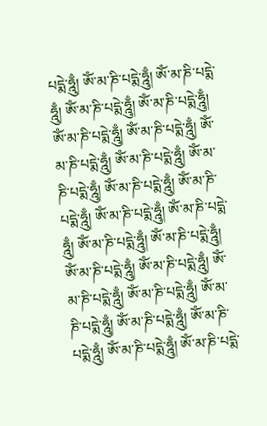པདྨེ་ཧྰུྃ། ཨོཾ་མ་ཎི་པདྨེ་ཧྰུྃ། ཨོཾ་མ་ཎི་པདྨེ་ཧྰུྃ། ཨོཾ་མ་ཎི་པདྨེ་ཧྰུྃ། ཨོཾ་མ་ཎི་པདྨེ་ཧྰུྃ། ཨོཾ་མ་ཎི་པདྨེ་ཧྰུྃ། ཨོཾ་མ་ཎི་པདྨེ་ཧྰུྃ། ཨོཾ་མ་ཎི་པདྨེ་ཧྰུྃ། ཨོཾ་མ་ཎི་པདྨེ་ཧྰུྃ། ཨོཾ་མ་ཎི་པདྨེ་ཧྰུྃ། ཨོཾ་མ་ཎི་པདྨེ་ཧྰུྃ། ཨོཾ་མ་ཎི་པདྨེ་ཧྰུྃ། ཨོཾ་མ་ཎི་པདྨེ་ཧྰུྃ། ཨོཾ་མ་ཎི་པདྨེ་ཧྰུྃ། ཨོཾ་མ་ཎི་པདྨེ་ཧྰུྃ། ཨོཾ་མ་ཎི་པདྨེ་ཧྰུྃ། ཨོཾ་མ་ཎི་པདྨེ་ཧྰུྃ། ཨོཾ་མ་ཎི་པདྨེ་ཧྰུྃ། ཨོཾ་མ་ཎི་པདྨེ་ཧྰུྃ། ཨོཾ་མ་ཎི་པདྨེ་ཧྰུྃ། ཨོཾ་མ་ཎི་པདྨེ་ཧྰུྃ། ཨོཾ་མ་ཎི་པདྨེ་ཧྰུྃ། ཨོཾ་མ་ཎི་པདྨེ་ཧྰུྃ། ཨོཾ་མ་ཎི་པདྨེ་ཧྰུྃ། ཨོཾ་མ་ཎི་པདྨེ་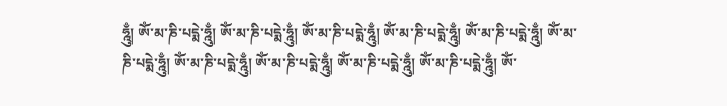ཧྰུྃ། ཨོཾ་མ་ཎི་པདྨེ་ཧྰུྃ། ཨོཾ་མ་ཎི་པདྨེ་ཧྰུྃ། ཨོཾ་མ་ཎི་པདྨེ་ཧྰུྃ། ཨོཾ་མ་ཎི་པདྨེ་ཧྰུྃ། ཨོཾ་མ་ཎི་པདྨེ་ཧྰུྃ། ཨོཾ་མ་ཎི་པདྨེ་ཧྰུྃ། ཨོཾ་མ་ཎི་པདྨེ་ཧྰུྃ། ཨོཾ་མ་ཎི་པདྨེ་ཧྰུྃ། ཨོཾ་མ་ཎི་པདྨེ་ཧྰུྃ། ཨོཾ་མ་ཎི་པདྨེ་ཧྰུྃ། ཨོཾ་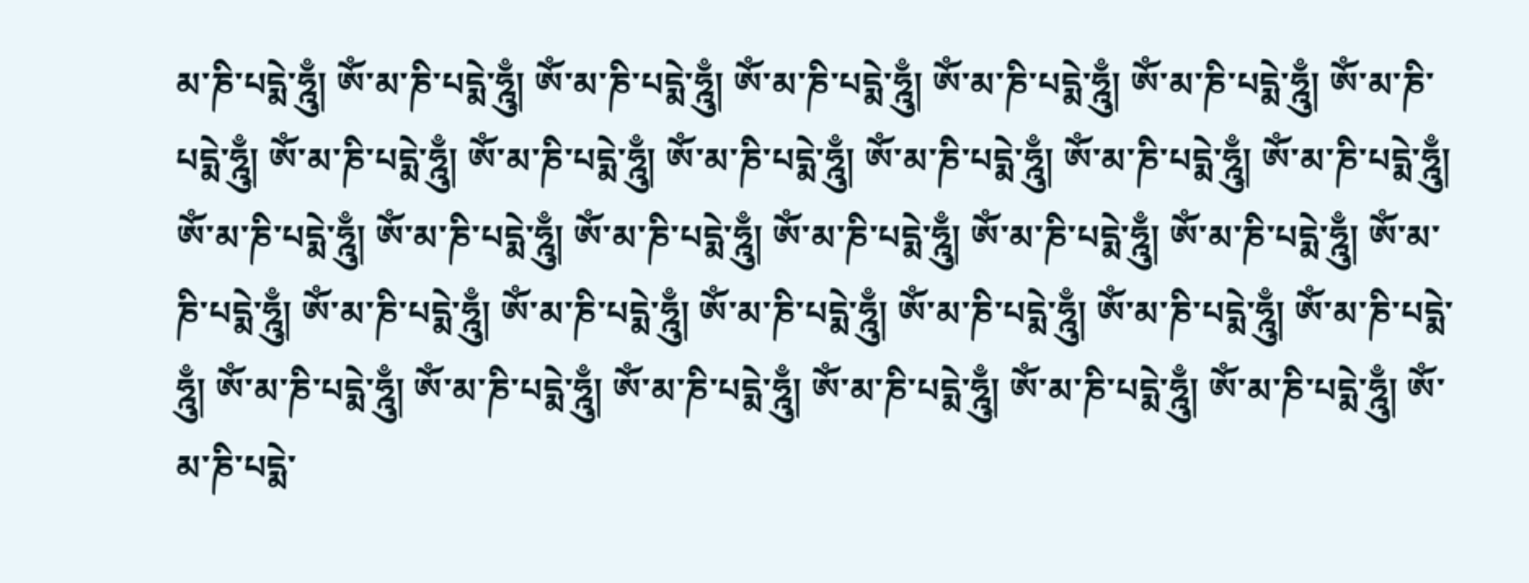མ་ཎི་པདྨེ་ཧྰུྃ། ཨོཾ་མ་ཎི་པདྨེ་ཧྰུྃ། ཨོཾ་མ་ཎི་པདྨེ་ཧྰུྃ། ཨོཾ་མ་ཎི་པདྨེ་ཧྰུྃ། ཨོཾ་མ་ཎི་པདྨེ་ཧྰུྃ། ཨོཾ་མ་ཎི་པདྨེ་ཧྰུྃ། ཨོཾ་མ་ཎི་པདྨེ་ཧྰུྃ། ཨོཾ་མ་ཎི་པདྨེ་ཧྰུྃ། ཨོཾ་མ་ཎི་པདྨེ་ཧྰུྃ། ཨོཾ་མ་ཎི་པདྨེ་ཧྰུྃ། ཨོཾ་མ་ཎི་པདྨེ་ཧྰུྃ། ཨོཾ་མ་ཎི་པདྨེ་ཧྰུྃ། ཨོཾ་མ་ཎི་པདྨེ་ཧྰུྃ། ཨོཾ་མ་ཎི་པདྨེ་ཧྰུྃ། ཨོཾ་མ་ཎི་པདྨེ་ཧྰུྃ། ཨོཾ་མ་ཎི་པདྨེ་ཧྰུྃ། ཨོཾ་མ་ཎི་པདྨེ་ཧྰུྃ། ཨོཾ་མ་ཎི་པདྨེ་ཧྰུྃ། ཨོཾ་མ་ཎི་པདྨེ་ཧྰུྃ། ཨོཾ་མ་ཎི་པདྨེ་ཧྰུྃ། ཨོཾ་མ་ཎི་པདྨེ་ཧྰུྃ། ཨོཾ་མ་ཎི་པདྨེ་ཧྰུྃ། ཨོཾ་མ་ཎི་པདྨེ་ཧྰུྃ། ཨོཾ་མ་ཎི་པདྨེ་ཧྰུྃ། ཨོཾ་མ་ཎི་པདྨེ་ཧྰུྃ། ཨོཾ་མ་ཎི་པདྨེ་ཧྰུྃ། ཨོཾ་མ་ཎི་པདྨེ་ཧྰུྃ། ཨོཾ་མ་ཎི་པདྨེ་ཧྰུྃ། ཨོཾ་མ་ཎི་པདྨེ་ཧྰུྃ། ཨོཾ་མ་ཎི་པདྨེ་ཧྰུྃ། ཨོཾ་མ་ཎི་པདྨེ་ཧྰུྃ། ཨོཾ་མ་ཎི་པདྨེ་ཧྰུྃ། ཨོཾ་མ་ཎི་པདྨེ་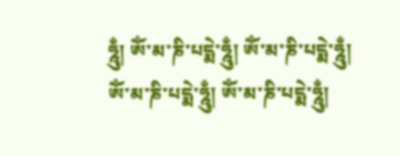ཧྰུྃ། ཨོཾ་མ་ཎི་པདྨེ་ཧྰུྃ། ཨོཾ་མ་ཎི་པདྨེ་ཧྰུྃ། ཨོཾ་མ་ཎི་པདྨེ་ཧྰུྃ། ཨོཾ་མ་ཎི་པདྨེ་ཧྰུྃ།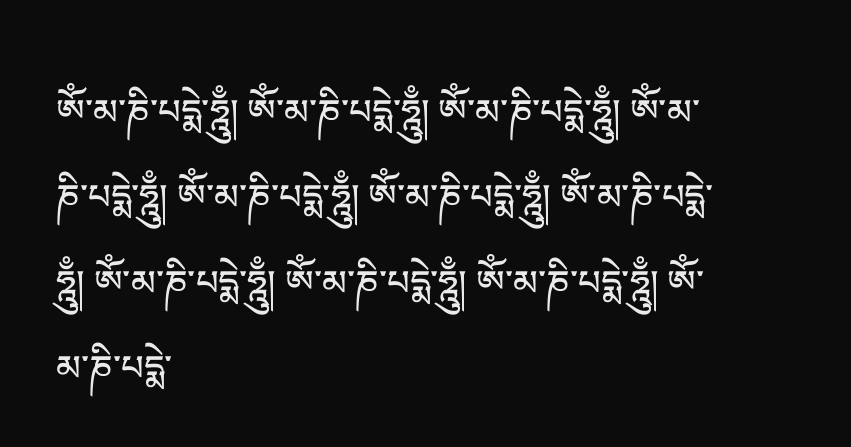ཨོཾ་མ་ཎི་པདྨེ་ཧྰུྃ། ཨོཾ་མ་ཎི་པདྨེ་ཧྰུྃ། ཨོཾ་མ་ཎི་པདྨེ་ཧྰུྃ། ཨོཾ་མ་ཎི་པདྨེ་ཧྰུྃ། ཨོཾ་མ་ཎི་པདྨེ་ཧྰུྃ། ཨོཾ་མ་ཎི་པདྨེ་ཧྰུྃ། ཨོཾ་མ་ཎི་པདྨེ་ཧྰུྃ། ཨོཾ་མ་ཎི་པདྨེ་ཧྰུྃ། ཨོཾ་མ་ཎི་པདྨེ་ཧྰུྃ། ཨོཾ་མ་ཎི་པདྨེ་ཧྰུྃ། ཨོཾ་མ་ཎི་པདྨེ་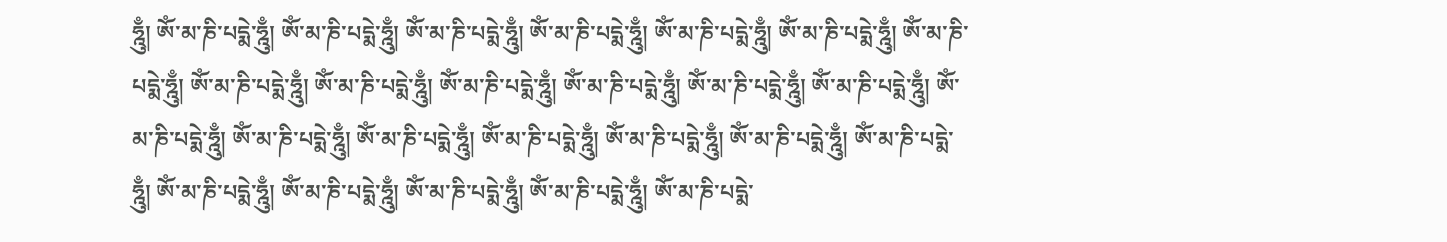ཧྰུྃ། ཨོཾ་མ་ཎི་པདྨེ་ཧྰུྃ། ཨོཾ་མ་ཎི་པདྨེ་ཧྰུྃ། ཨོཾ་མ་ཎི་པདྨེ་ཧྰུྃ། ཨོཾ་མ་ཎི་པདྨེ་ཧྰུྃ། ཨོཾ་མ་ཎི་པདྨེ་ཧྰུྃ། ཨོཾ་མ་ཎི་པདྨེ་ཧྰུྃ། ཨོཾ་མ་ཎི་པདྨེ་ཧྰུྃ། ཨོཾ་མ་ཎི་པདྨེ་ཧྰུྃ། ཨོཾ་མ་ཎི་པདྨེ་ཧྰུྃ། ཨོཾ་མ་ཎི་པདྨེ་ཧྰུྃ། ཨོཾ་མ་ཎི་པདྨེ་ཧྰུྃ། ཨོཾ་མ་ཎི་པདྨེ་ཧྰུྃ། ཨོཾ་མ་ཎི་པདྨེ་ཧྰུྃ། ཨོཾ་མ་ཎི་པདྨེ་ཧྰུྃ། ཨོཾ་མ་ཎི་པདྨེ་ཧྰུྃ། ཨོཾ་མ་ཎི་པདྨེ་ཧྰུྃ། ཨོཾ་མ་ཎི་པདྨེ་ཧྰུྃ། ཨོཾ་མ་ཎི་པདྨེ་ཧྰུྃ། ཨོཾ་མ་ཎི་པདྨེ་ཧྰུྃ། ཨོཾ་མ་ཎི་པདྨེ་ཧྰུྃ། ཨོཾ་མ་ཎི་པདྨེ་ཧྰུྃ། ཨོཾ་མ་ཎི་པདྨེ་ཧྰུྃ། ཨོཾ་མ་ཎི་པདྨེ་ཧྰུྃ། ཨོཾ་མ་ཎི་པདྨེ་ཧྰུྃ། ཨོཾ་མ་ཎི་པདྨེ་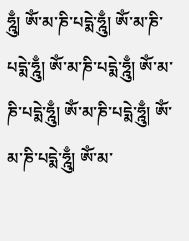ཧྰུྃ། ཨོཾ་མ་ཎི་པདྨེ་ཧྰུྃ། ཨོཾ་མ་ཎི་པདྨེ་ཧྰུྃ། ཨོཾ་མ་ཎི་པདྨེ་ཧྰུྃ། ཨོཾ་མ་ཎི་པདྨེ་ཧྰུྃ། ཨོཾ་མ་ཎི་པདྨེ་ཧྰུྃ། ཨོཾ་མ་ཎི་པདྨེ་ཧྰུྃ། ཨོཾ་མ་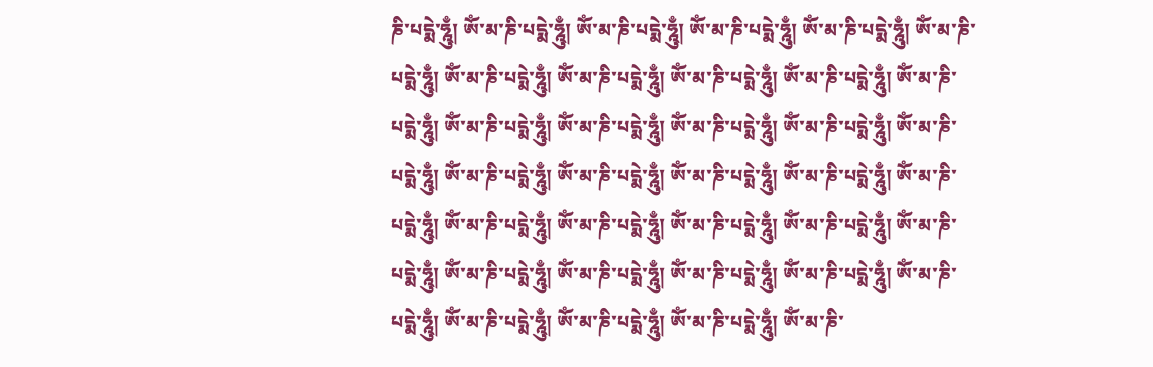ཎི་པདྨེ་ཧྰུྃ། ཨོཾ་མ་ཎི་པདྨེ་ཧྰུྃ། ཨོཾ་མ་ཎི་པདྨེ་ཧྰུྃ། ཨོཾ་མ་ཎི་པདྨེ་ཧྰུྃ། ཨོཾ་མ་ཎི་པདྨེ་ཧྰུྃ། ཨོཾ་མ་ཎི་པདྨེ་ཧྰུྃ། ཨོཾ་མ་ཎི་པདྨེ་ཧྰུྃ། ཨོཾ་མ་ཎི་པདྨེ་ཧྰུྃ། ཨོཾ་མ་ཎི་པདྨེ་ཧྰུྃ། ཨོཾ་མ་ཎི་པདྨེ་ཧྰུྃ། ཨོཾ་མ་ཎི་པདྨེ་ཧྰུྃ། ཨོཾ་མ་ཎི་པདྨེ་ཧྰུྃ། ཨོཾ་མ་ཎི་པདྨེ་ཧྰུྃ། ཨོཾ་མ་ཎི་པདྨེ་ཧྰུྃ། ཨོཾ་མ་ཎི་པདྨེ་ཧྰུྃ། ཨོཾ་མ་ཎི་པདྨེ་ཧྰུྃ། ཨོཾ་མ་ཎི་པདྨེ་ཧྰུྃ། ཨོཾ་མ་ཎི་པདྨེ་ཧྰུྃ། ཨོཾ་མ་ཎི་པདྨེ་ཧྰུྃ། ཨོཾ་མ་ཎི་པདྨེ་ཧྰུྃ། ཨོཾ་མ་ཎི་པདྨེ་ཧྰུྃ། ཨོཾ་མ་ཎི་པདྨེ་ཧྰུྃ། ཨོཾ་མ་ཎི་པདྨེ་ཧྰུྃ། ཨོཾ་མ་ཎི་པདྨེ་ཧྰུྃ། ཨོཾ་མ་ཎི་པདྨེ་ཧྰུྃ། ཨོཾ་མ་ཎི་པདྨེ་ཧྰུྃ། ཨོཾ་མ་ཎི་པདྨེ་ཧྰུྃ། ཨོཾ་མ་ཎི་པདྨེ་ཧྰུྃ། ཨོཾ་མ་ཎི་པདྨེ་ཧྰུྃ། ཨོཾ་མ་ཎི་པདྨེ་ཧྰུྃ། ཨོཾ་མ་ཎི་པདྨེ་ཧྰུྃ། ཨོཾ་མ་ཎི་པདྨེ་ཧྰུྃ། ཨོཾ་མ་ཎི་པདྨེ་ཧྰུྃ། ཨོཾ་མ་ཎི་པདྨེ་ཧྰུྃ། ཨོཾ་མ་ཎི་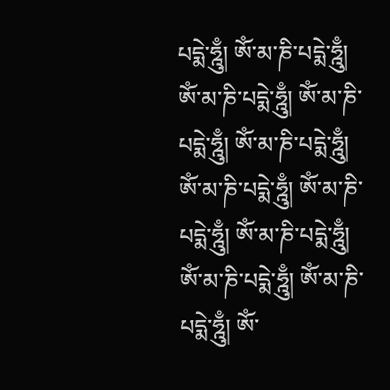པདྨེ་ཧྰུྃ། ཨོཾ་མ་ཎི་པདྨེ་ཧྰུྃ། ཨོཾ་མ་ཎི་པདྨེ་ཧྰུྃ། ཨོཾ་མ་ཎི་པདྨེ་ཧྰུྃ། ཨོཾ་མ་ཎི་པདྨེ་ཧྰུྃ། ཨོཾ་མ་ཎི་པདྨེ་ཧྰུྃ། ཨོཾ་མ་ཎི་པདྨེ་ཧྰུྃ། ཨོཾ་མ་ཎི་པདྨེ་ཧྰུྃ། ཨོཾ་མ་ཎི་པདྨེ་ཧྰུྃ། ཨོཾ་མ་ཎི་པདྨེ་ཧྰུྃ། ཨོཾ་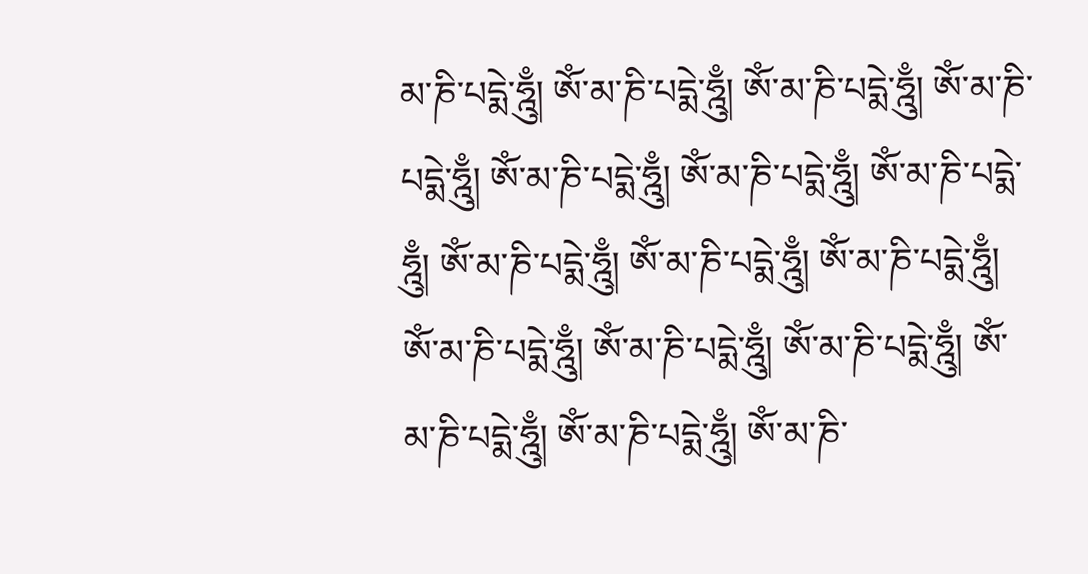མ་ཎི་པདྨེ་ཧྰུྃ། ཨོཾ་མ་ཎི་པདྨེ་ཧྰུྃ། ཨོཾ་མ་ཎི་པདྨེ་ཧྰུྃ། ཨོཾ་མ་ཎི་པདྨེ་ཧྰུྃ། ཨོཾ་མ་ཎི་པདྨེ་ཧྰུྃ། ཨོཾ་མ་ཎི་པདྨེ་ཧྰུྃ། ཨོཾ་མ་ཎི་པདྨེ་ཧྰུྃ། ཨོཾ་མ་ཎི་པདྨེ་ཧྰུྃ། ཨོཾ་མ་ཎི་པདྨེ་ཧྰུྃ། ཨོཾ་མ་ཎི་པདྨེ་ཧྰུྃ། ཨོཾ་མ་ཎི་པདྨེ་ཧྰུྃ། ཨོཾ་མ་ཎི་པདྨེ་ཧྰུྃ། ཨོཾ་མ་ཎི་པདྨེ་ཧྰུྃ། ཨོཾ་མ་ཎི་པདྨེ་ཧྰུྃ། ཨོཾ་མ་ཎི་པདྨེ་ཧྰུྃ། ཨོཾ་མ་ཎི་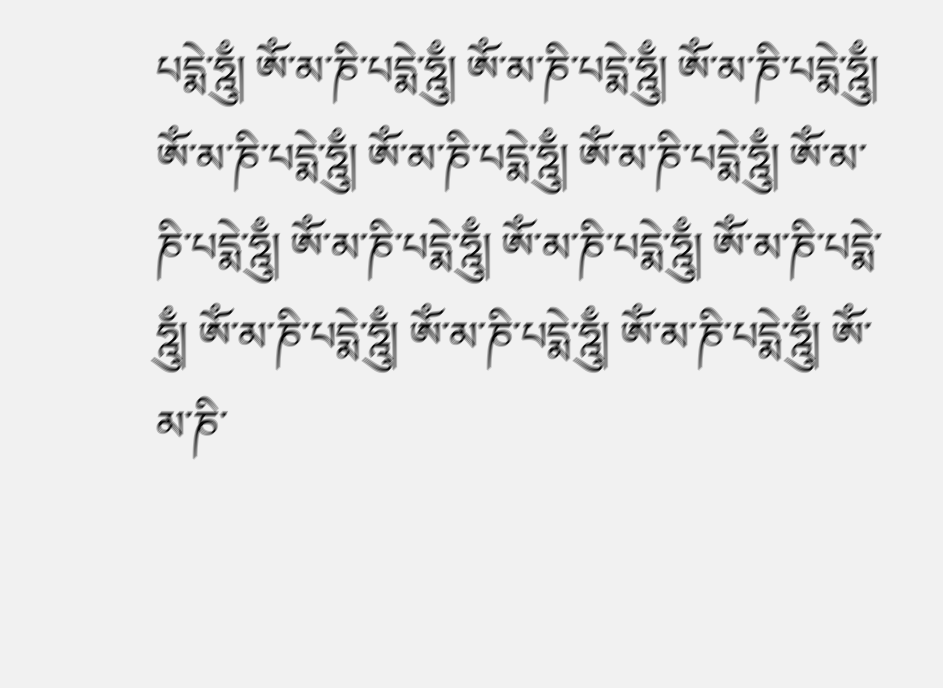པདྨེ་ཧྰུྃ། ཨོཾ་མ་ཎི་པདྨེ་ཧྰུྃ། ཨོཾ་མ་ཎི་པདྨེ་ཧྰུྃ། ཨོཾ་མ་ཎི་པདྨེ་ཧྰུྃ། ཨོཾ་མ་ཎི་པདྨེ་ཧྰུྃ། ཨོཾ་མ་ཎི་པདྨེ་ཧྰུྃ། ཨོཾ་མ་ཎི་པདྨེ་ཧྰུྃ། ཨོཾ་མ་ཎི་པདྨེ་ཧྰུྃ། ཨོཾ་མ་ཎི་པདྨེ་ཧྰུྃ། ཨོཾ་མ་ཎི་པདྨེ་ཧྰུྃ། ཨོཾ་མ་ཎི་པདྨེ་ཧྰུྃ། ཨོཾ་མ་ཎི་པདྨེ་ཧྰུྃ། ཨོཾ་མ་ཎི་པདྨེ་ཧྰུྃ། ཨོཾ་མ་ཎི་པདྨེ་ཧྰུྃ། ཨོཾ་མ་ཎི་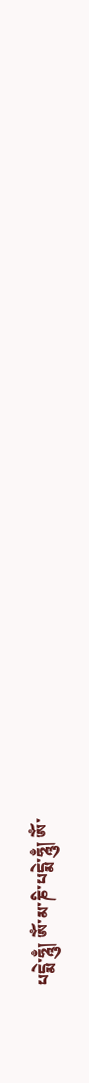པདྨེ་ཧྰུྃ། ཨོཾ་མ་ཎི་པདྨེ་ཧྰུྃ། ཨོཾ་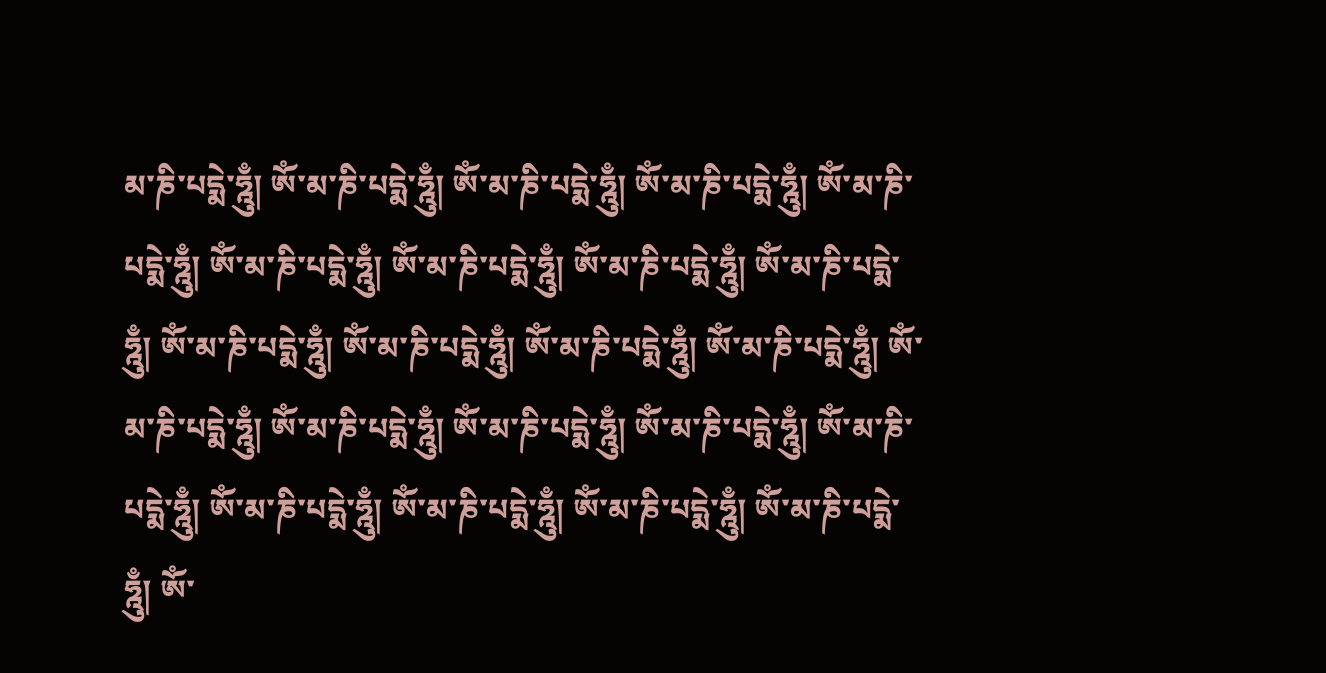མ་ཎི་པདྨེ་ཧྰུྃ། ཨོཾ་མ་ཎི་པདྨེ་ཧྰུྃ། ཨོཾ་མ་ཎི་པདྨེ་ཧྰུྃ། ཨོཾ་མ་ཎི་པདྨེ་ཧྰུྃ། ཨོཾ་མ་ཎི་པདྨེ་ཧྰུྃ། ཨོཾ་མ་ཎི་པདྨེ་ཧྰུྃ། ཨོཾ་མ་ཎི་པདྨེ་ཧྰུྃ། ཨོཾ་མ་ཎི་པདྨེ་ཧྰུྃ། ཨོཾ་མ་ཎི་པདྨེ་ཧྰུྃ། ཨོཾ་མ་ཎི་པདྨེ་ཧྰུྃ། ཨོཾ་མ་ཎི་པདྨེ་ཧྰུྃ། ཨོཾ་མ་ཎི་པདྨེ་ཧྰུྃ། ཨོཾ་མ་ཎི་པདྨེ་ཧྰུྃ། ཨོཾ་མ་ཎི་པདྨེ་ཧྰུྃ། ཨོཾ་མ་ཎི་པདྨེ་ཧྰུྃ། ཨོཾ་མ་ཎི་པདྨེ་ཧྰུྃ། ཨོཾ་མ་ཎི་པདྨེ་ཧྰུྃ། ཨོཾ་མ་ཎི་པདྨེ་ཧྰུྃ། ཨོཾ་མ་ཎི་པདྨེ་ཧྰུྃ། ཨོཾ་མ་ཎི་པདྨེ་ཧྰུྃ། ཨོཾ་མ་ཎི་པདྨེ་ཧྰུྃ། ཨོཾ་མ་ཎི་པདྨེ་ཧྰུྃ། ཨོཾ་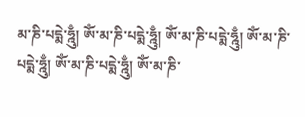མ་ཎི་པདྨེ་ཧྰུྃ། ཨོཾ་མ་ཎི་པདྨེ་ཧྰུྃ། ཨོཾ་མ་ཎི་པདྨེ་ཧྰུྃ། ཨོཾ་མ་ཎི་པདྨེ་ཧྰུྃ། ཨོཾ་མ་ཎི་པདྨེ་ཧྰུྃ། ཨོཾ་མ་ཎི་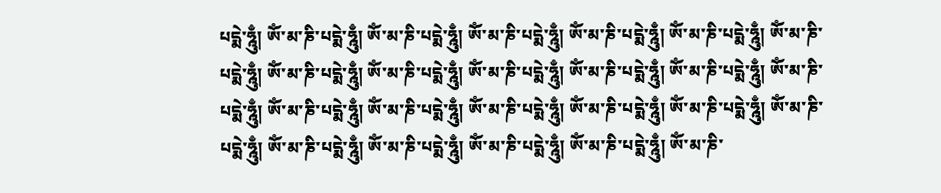པདྨེ་ཧྰུྃ། ཨོཾ་མ་ཎི་པདྨེ་ཧྰུྃ། ཨོཾ་མ་ཎི་པདྨེ་ཧྰུྃ། ཨོཾ་མ་ཎི་པདྨེ་ཧྰུྃ། ཨོཾ་མ་ཎི་པདྨེ་ཧྰུྃ། ཨོཾ་མ་ཎི་པདྨེ་ཧྰུྃ། ཨོཾ་མ་ཎི་པདྨེ་ཧྰུྃ། ཨོཾ་མ་ཎི་པདྨེ་ཧྰུྃ། ཨོཾ་མ་ཎི་པདྨེ་ཧྰུྃ། ཨོཾ་མ་ཎི་པདྨེ་ཧྰུྃ། ཨོཾ་མ་ཎི་པདྨེ་ཧྰུྃ། ཨོཾ་མ་ཎི་པདྨེ་ཧྰུྃ། ཨོཾ་མ་ཎི་པདྨེ་ཧྰུྃ། ཨོཾ་མ་ཎི་པདྨེ་ཧྰུྃ། ཨོཾ་མ་ཎི་པདྨེ་ཧྰུྃ། ཨོཾ་མ་ཎི་པདྨེ་ཧྰུྃ། ཨོཾ་མ་ཎི་པདྨེ་ཧྰུྃ། ཨོཾ་མ་ཎི་པདྨེ་ཧྰུྃ། ཨོཾ་མ་ཎི་པདྨེ་ཧྰུྃ། ཨོཾ་མ་ཎི་པདྨེ་ཧྰུྃ། ཨོཾ་མ་ཎི་པདྨེ་ཧྰུྃ། ཨོཾ་མ་ཎི་པདྨེ་ཧྰུྃ། ཨོཾ་མ་ཎི་པདྨེ་ཧྰུྃ། ཨོཾ་མ་ཎི་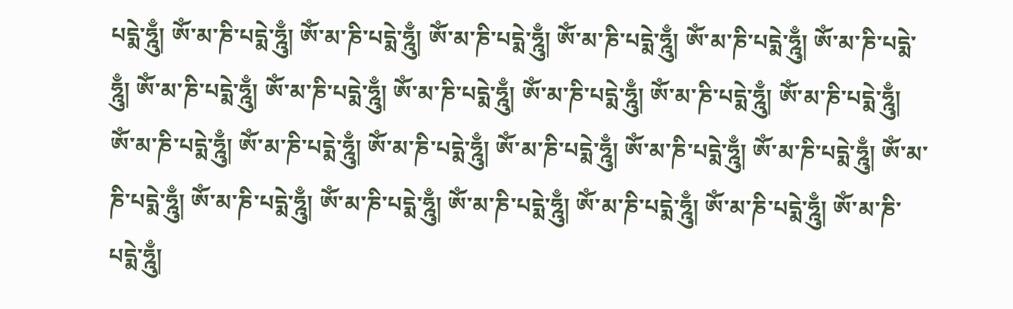པདྨེ་ཧྰུྃ། ཨོཾ་མ་ཎི་པདྨེ་ཧྰུྃ། ཨོཾ་མ་ཎི་པདྨེ་ཧྰུྃ། ཨོཾ་མ་ཎི་པདྨེ་ཧྰུྃ། ཨོཾ་མ་ཎི་པདྨེ་ཧྰུྃ། ཨོཾ་མ་ཎི་པདྨེ་ཧྰུྃ། ཨོཾ་མ་ཎི་པདྨེ་ཧྰུྃ། ཨོཾ་མ་ཎི་པདྨེ་ཧྰུྃ། ཨོཾ་མ་ཎི་པདྨེ་ཧྰུྃ། ཨོཾ་མ་ཎི་པདྨེ་ཧྰུྃ། ཨོཾ་མ་ཎི་པདྨེ་ཧྰུྃ། ཨོཾ་མ་ཎི་པདྨེ་ཧྰུྃ། ཨོཾ་མ་ཎི་པདྨེ་ཧྰུྃ། ཨོཾ་མ་ཎི་པདྨེ་ཧྰུྃ། ཨོཾ་མ་ཎི་པདྨེ་ཧྰུྃ། ཨོཾ་མ་ཎི་པདྨེ་ཧྰུྃ། ཨོཾ་མ་ཎི་པདྨེ་ཧྰུྃ། ཨོཾ་མ་ཎི་པདྨེ་ཧྰུྃ། ཨོཾ་མ་ཎི་པདྨེ་ཧྰུྃ། ཨོཾ་མ་ཎི་པདྨེ་ཧྰུྃ། ཨོཾ་མ་ཎི་པདྨེ་ཧྰུྃ། ཨོཾ་མ་ཎི་པདྨེ་ཧྰུྃ། ཨོཾ་མ་ཎི་པདྨེ་ཧྰུྃ། ཨོཾ་མ་ཎི་པདྨེ་ཧྰུྃ། ཨོཾ་མ་ཎི་པདྨེ་ཧྰུྃ། ཨོཾ་མ་ཎི་པདྨེ་ཧྰུྃ།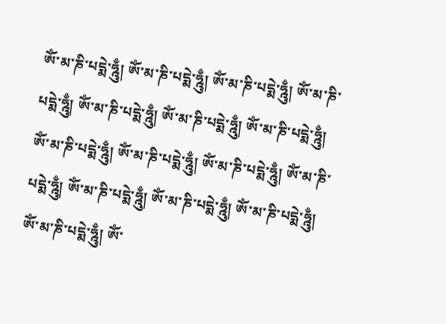ཨོཾ་མ་ཎི་པདྨེ་ཧྰུྃ། ཨོཾ་མ་ཎི་པདྨེ་ཧྰུྃ། ཨོཾ་མ་ཎི་པདྨེ་ཧྰུྃ། ཨོཾ་མ་ཎི་པདྨེ་ཧྰུྃ། ཨོཾ་མ་ཎི་པདྨེ་ཧྰུྃ། ཨོཾ་མ་ཎི་པདྨེ་ཧྰུྃ། ཨོཾ་མ་ཎི་པདྨེ་ཧྰུྃ། ཨོཾ་མ་ཎི་པདྨེ་ཧྰུྃ། ཨོཾ་མ་ཎི་པདྨེ་ཧྰུྃ། ཨོཾ་མ་ཎི་པདྨེ་ཧྰུྃ། ཨོཾ་མ་ཎི་པདྨེ་ཧྰུྃ། ཨོཾ་མ་ཎི་པདྨེ་ཧྰུྃ། ཨོཾ་མ་ཎི་པདྨེ་ཧྰུྃ། ཨོཾ་མ་ཎི་པདྨེ་ཧྰུྃ། ཨོཾ་མ་ཎི་པདྨེ་ཧྰུྃ། ཨོཾ་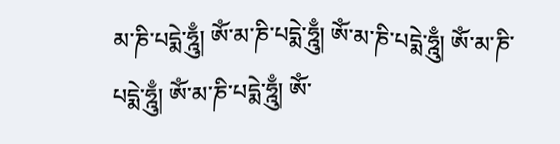མ་ཎི་པདྨེ་ཧྰུྃ། ཨོཾ་མ་ཎི་པདྨེ་ཧྰུྃ། ཨོཾ་མ་ཎི་པདྨེ་ཧྰུྃ། ཨོཾ་མ་ཎི་པདྨེ་ཧྰུྃ། ཨོཾ་མ་ཎི་པདྨེ་ཧྰུྃ། ཨོཾ་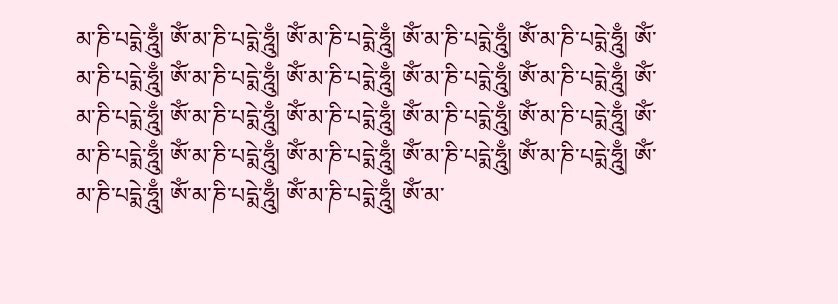མ་ཎི་པདྨེ་ཧྰུྃ། ཨོཾ་མ་ཎི་པདྨེ་ཧྰུྃ། ཨོཾ་མ་ཎི་པདྨེ་ཧྰུྃ། ཨོཾ་མ་ཎི་པདྨེ་ཧྰུྃ། ཨོཾ་མ་ཎི་པདྨེ་ཧྰུྃ། ཨོཾ་མ་ཎི་པདྨེ་ཧྰུྃ། ཨོཾ་མ་ཎི་པདྨེ་ཧྰུྃ། ཨོཾ་མ་ཎི་པདྨེ་ཧྰུྃ། ཨོཾ་མ་ཎི་པདྨེ་ཧྰུྃ། ཨོཾ་མ་ཎི་པདྨེ་ཧྰུྃ། ཨོཾ་མ་ཎི་པདྨེ་ཧྰུྃ། ཨོཾ་མ་ཎི་པདྨེ་ཧྰུྃ། ཨོཾ་མ་ཎི་པདྨེ་ཧྰུྃ། ཨོཾ་མ་ཎི་པདྨེ་ཧྰུྃ། ཨོཾ་མ་ཎི་པདྨེ་ཧྰུྃ། ཨོཾ་མ་ཎི་པདྨེ་ཧྰུྃ། ཨོཾ་མ་ཎི་པདྨེ་ཧྰུྃ། ཨོཾ་མ་ཎི་པདྨེ་ཧྰུྃ། ཨོཾ་མ་ཎི་པདྨེ་ཧྰུྃ། ཨོཾ་མ་ཎི་པདྨེ་ཧྰུྃ། ཨོཾ་མ་ཎི་པདྨེ་ཧྰུྃ། ཨོཾ་མ་ཎི་པདྨེ་ཧྰུྃ། ཨོཾ་མ་ཎི་པདྨེ་ཧྰུྃ། ཨོཾ་མ་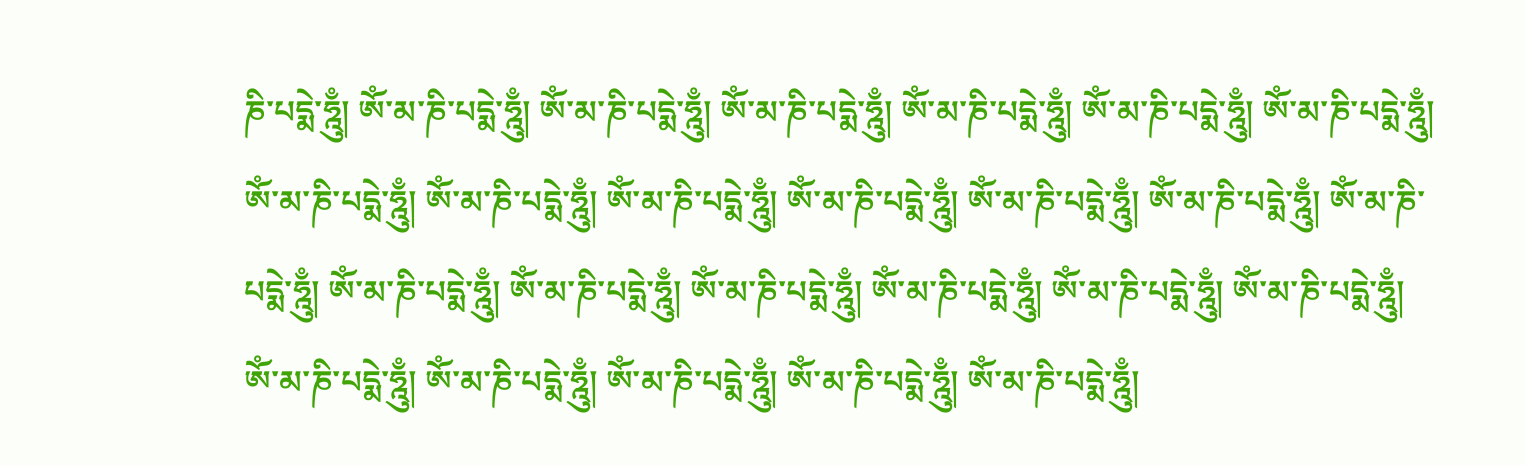ཎི་པདྨེ་ཧྰུྃ། ཨོཾ་མ་ཎི་པདྨེ་ཧྰུྃ། ཨོཾ་མ་ཎི་པདྨེ་ཧྰུྃ། ཨོཾ་མ་ཎི་པདྨེ་ཧྰུྃ། ཨོཾ་མ་ཎི་པདྨེ་ཧྰུྃ། ཨོཾ་མ་ཎི་པདྨེ་ཧྰུྃ། ཨོཾ་མ་ཎི་པདྨེ་ཧྰུྃ། ཨོཾ་མ་ཎི་པདྨེ་ཧྰུྃ། ཨོཾ་མ་ཎི་པདྨེ་ཧྰུྃ། ཨོཾ་མ་ཎི་པདྨེ་ཧྰུྃ། ཨོཾ་མ་ཎི་པདྨེ་ཧྰུྃ། ཨོཾ་མ་ཎི་པདྨེ་ཧྰུྃ། ཨོཾ་མ་ཎི་པདྨེ་ཧྰུྃ། ཨོཾ་མ་ཎི་པདྨེ་ཧྰུྃ། ཨོཾ་མ་ཎི་པདྨེ་ཧྰུྃ། ཨོཾ་མ་ཎི་པདྨེ་ཧྰུྃ། ཨོཾ་མ་ཎི་པདྨེ་ཧྰུྃ། ཨོཾ་མ་ཎི་པདྨེ་ཧྰུྃ། ཨོཾ་མ་ཎི་པདྨེ་ཧྰུྃ། ཨོཾ་མ་ཎི་པདྨེ་ཧྰུྃ། ཨོཾ་མ་ཎི་པདྨེ་ཧྰུྃ། ཨོཾ་མ་ཎི་པདྨེ་ཧྰུྃ། ཨོཾ་མ་ཎི་པདྨེ་ཧྰུྃ། ཨོཾ་མ་ཎི་པདྨེ་ཧྰུྃ། ཨོཾ་མ་ཎི་པདྨེ་ཧྰུྃ།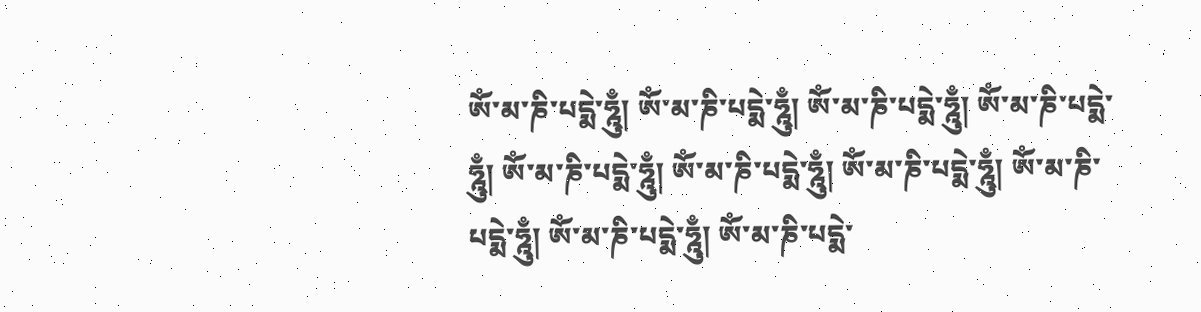ཨོཾ་མ་ཎི་པདྨེ་ཧྰུྃ། ཨོཾ་མ་ཎི་པདྨེ་ཧྰུྃ། ཨོཾ་མ་ཎི་པདྨེ་ཧྰུྃ། ཨོཾ་མ་ཎི་པདྨེ་ཧྰུྃ། ཨོཾ་མ་ཎི་པདྨེ་ཧྰུྃ། ཨོཾ་མ་ཎི་པདྨེ་ཧྰུྃ། ཨོཾ་མ་ཎི་པདྨེ་ཧྰུྃ། ཨོཾ་མ་ཎི་པདྨེ་ཧྰུྃ། ཨོཾ་མ་ཎི་པདྨེ་ཧྰུྃ། ཨོཾ་མ་ཎི་པདྨེ་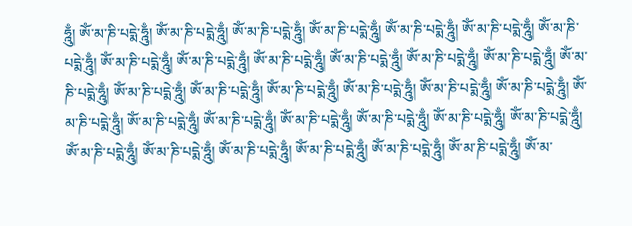ཧྰུྃ། ཨོཾ་མ་ཎི་པདྨེ་ཧྰུྃ། ཨོཾ་མ་ཎི་པདྨེ་ཧྰུྃ། ཨོཾ་མ་ཎི་པདྨེ་ཧྰུྃ། ཨོཾ་མ་ཎི་པདྨེ་ཧྰུྃ། ཨོཾ་མ་ཎི་པདྨེ་ཧྰུྃ། ཨོཾ་མ་ཎི་པདྨེ་ཧྰུྃ། ཨོཾ་མ་ཎི་པདྨེ་ཧྰུྃ། ཨོཾ་མ་ཎི་པདྨེ་ཧྰུྃ། ཨོཾ་མ་ཎི་པདྨེ་ཧྰུྃ། ཨོཾ་མ་ཎི་པདྨེ་ཧྰུྃ། ཨོཾ་མ་ཎི་པདྨེ་ཧྰུྃ། ཨོཾ་མ་ཎི་པདྨེ་ཧྰུྃ། ཨོཾ་མ་ཎི་པདྨེ་ཧྰུྃ། ཨོཾ་མ་ཎི་པདྨེ་ཧྰུྃ། ཨོཾ་མ་ཎི་པདྨེ་ཧྰུྃ། ཨོཾ་མ་ཎི་པདྨེ་ཧྰུྃ། ཨོཾ་མ་ཎི་པདྨེ་ཧྰུྃ། ཨོཾ་མ་ཎི་པདྨེ་ཧྰུྃ། ཨོཾ་མ་ཎི་པདྨེ་ཧྰུྃ། ཨོཾ་མ་ཎི་པདྨེ་ཧྰུྃ། ཨོཾ་མ་ཎི་པདྨེ་ཧྰུྃ། ཨོཾ་མ་ཎི་པདྨེ་ཧྰུྃ། ཨོཾ་མ་ཎི་པདྨེ་ཧྰུྃ། ཨོཾ་མ་ཎི་པདྨེ་ཧྰུྃ། ཨོཾ་མ་ཎི་པདྨེ་ཧྰུྃ། ཨོཾ་མ་ཎི་པདྨེ་ཧྰུྃ། ཨོཾ་མ་ཎི་པདྨེ་ཧྰུྃ། ཨོཾ་མ་ཎི་པདྨེ་ཧྰུྃ། ཨོཾ་མ་ཎི་པདྨེ་ཧྰུྃ། ཨོཾ་མ་ཎི་པདྨེ་ཧྰུྃ། ཨོཾ་མ་ཎི་པདྨེ་ཧྰུྃ། ཨོཾ་མ་ཎི་པདྨེ་ཧྰུྃ། ཨོཾ་མ་ཎི་པདྨེ་ཧྰུྃ། ཨོཾ་མ་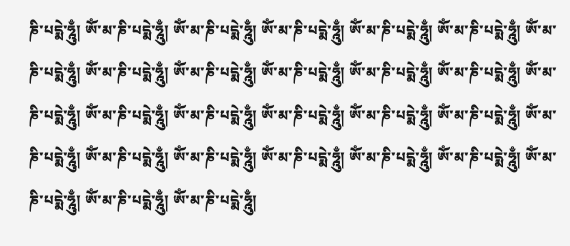ཎི་པདྨེ་ཧྰུྃ། ཨོཾ་མ་ཎི་པདྨེ་ཧྰུྃ། ཨོཾ་མ་ཎི་པདྨེ་ཧྰུྃ། ཨོཾ་མ་ཎི་པདྨེ་ཧྰུྃ། ཨོཾ་མ་ཎི་པདྨེ་ཧྰུྃ། ཨོཾ་མ་ཎི་པདྨེ་ཧྰུྃ། ཨོཾ་མ་ཎི་པདྨེ་ཧྰུྃ། ཨོཾ་མ་ཎི་པདྨེ་ཧྰུྃ། ཨོཾ་མ་ཎི་པདྨེ་ཧྰུྃ། ཨོཾ་མ་ཎི་པདྨེ་ཧྰུྃ། ཨོཾ་མ་ཎི་པདྨེ་ཧྰུྃ། ཨོཾ་མ་ཎི་པདྨེ་ཧྰུྃ། ཨོཾ་མ་ཎི་པདྨེ་ཧྰུྃ། ཨོཾ་མ་ཎི་པདྨེ་ཧྰུྃ། ཨོཾ་མ་ཎི་པདྨེ་ཧྰུྃ། ཨོཾ་མ་ཎི་པདྨེ་ཧྰུྃ། ཨོཾ་མ་ཎི་པདྨེ་ཧྰུྃ། ཨོཾ་མ་ཎི་པདྨེ་ཧྰུྃ། ཨོཾ་མ་ཎི་པདྨེ་ཧྰུྃ། ཨོཾ་མ་ཎི་པདྨེ་ཧྰུྃ། ཨོཾ་མ་ཎི་པདྨེ་ཧྰུྃ། ཨོཾ་མ་ཎི་པདྨེ་ཧྰུྃ། ཨོཾ་མ་ཎི་པདྨེ་ཧྰུྃ། ཨོཾ་མ་ཎི་པདྨེ་ཧྰུྃ། ཨོཾ་མ་ཎི་པདྨེ་ཧྰུྃ། ཨོཾ་མ་ཎི་པདྨེ་ཧྰུྃ། ཨོཾ་མ་ཎི་པདྨེ་ཧྰུྃ།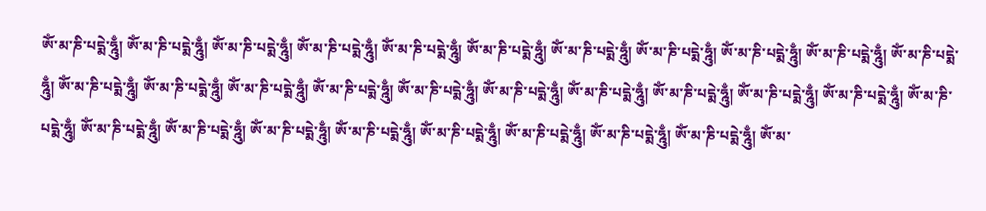ཨོཾ་མ་ཎི་པདྨེ་ཧྰུྃ། ཨོཾ་མ་ཎི་པདྨེ་ཧྰུྃ། ཨོཾ་མ་ཎི་པདྨེ་ཧྰུྃ། ཨོཾ་མ་ཎི་པདྨེ་ཧྰུྃ། ཨོཾ་མ་ཎི་པདྨེ་ཧྰུྃ། ཨོཾ་མ་ཎི་པདྨེ་ཧྰུྃ། ཨོཾ་མ་ཎི་པདྨེ་ཧྰུྃ། ཨོཾ་མ་ཎི་པདྨེ་ཧྰུྃ། ཨོཾ་མ་ཎི་པདྨེ་ཧྰུྃ། ཨོཾ་མ་ཎི་པདྨེ་ཧྰུྃ། ཨོཾ་མ་ཎི་པདྨེ་ཧྰུྃ། ཨོཾ་མ་ཎི་པདྨེ་ཧྰུྃ། ཨོཾ་མ་ཎི་པདྨེ་ཧྰུྃ། ཨོཾ་མ་ཎི་པདྨེ་ཧྰུྃ། ཨོཾ་མ་ཎི་པདྨེ་ཧྰུྃ། ཨོཾ་མ་ཎི་པདྨེ་ཧྰུྃ། ཨོཾ་མ་ཎི་པདྨེ་ཧྰུྃ། ཨོཾ་མ་ཎི་པདྨེ་ཧྰུྃ། ཨོཾ་མ་ཎི་པདྨེ་ཧྰུྃ། ཨོཾ་མ་ཎི་པདྨེ་ཧྰུྃ། ཨོཾ་མ་ཎི་པདྨེ་ཧྰུྃ། ཨོཾ་མ་ཎི་པདྨེ་ཧྰུྃ། ཨོཾ་མ་ཎི་པདྨེ་ཧྰུྃ། ཨོཾ་མ་ཎི་པདྨེ་ཧྰུྃ། ཨོཾ་མ་ཎི་པདྨེ་ཧྰུྃ། ཨོཾ་མ་ཎི་པདྨེ་ཧྰུྃ། ཨོཾ་མ་ཎི་པདྨེ་ཧྰུྃ། ཨོཾ་མ་ཎི་པདྨེ་ཧྰུྃ། ཨོཾ་མ་ཎི་པདྨེ་ཧྰུྃ། ཨོཾ་མ་ཎི་པདྨེ་ཧྰུྃ། ཨོཾ་མ་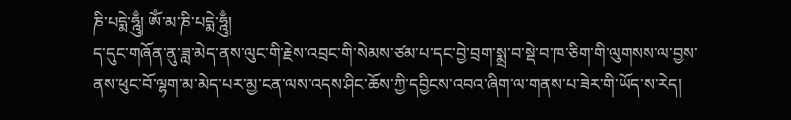ཎི་པདྨེ་ཧྰུྃ། ཨོཾ་མ་ཎི་པདྨེ་ཧྰུྃ།
ད་དུང་གཞོན་ནུ་ཟླ་མེད་ནས་ལུང་གི་རྗེས་འབྲང་གི་སེམས་ཙམ་པ་དང་བྱེ་བྲག་སྨྲ་བ་སྡེ་བ་ཁ་ཅིག་གི་ལུགསས་ལ་བྱས་ནས་ཕུང་བོ་ལྷག་མ་མེད་པར་མྱ་ངན་ལས་འདས་ཤིང་ཆོས་ཀྱི་དབྱིངས་འབའ་ཞིག་ལ་གནས་པ་ཟེར་གི་ཡོད་ས་རེད།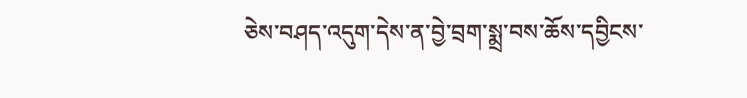ཅེས་བཤད་འདུག་དེས་ན་བྱེ་བྲག་སྨྲ་བས་ཆོས་དབྱིངས་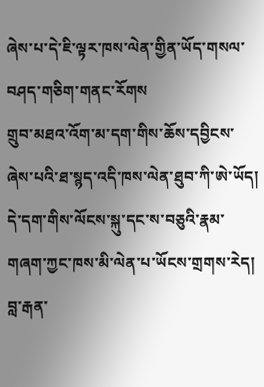ཞེས་པ་དེ་ཇི་ལྟར་ཁས་ལེན་གྱིན་ཡོད་གསལ་བཤད་གཅིག་གནང་རོགས
གྲུབ་མཐའ་འོག་མ་དག་གིས་ཆོས་དབྱིངས་ཞེས་པའི་ཐ་སྙད་འདི་ཁས་ལེན་ཐུབ་ཀི་ཨེ་ཡོད། དེ་དག་གིས་ལོངས་སྐུ་དང་ས་བཅུའི་རྣམ་གཞག་ཀྱང་ཁས་མི་ལེན་པ་ཡོངས་གྲགས་རེད།
བླ་རྒན་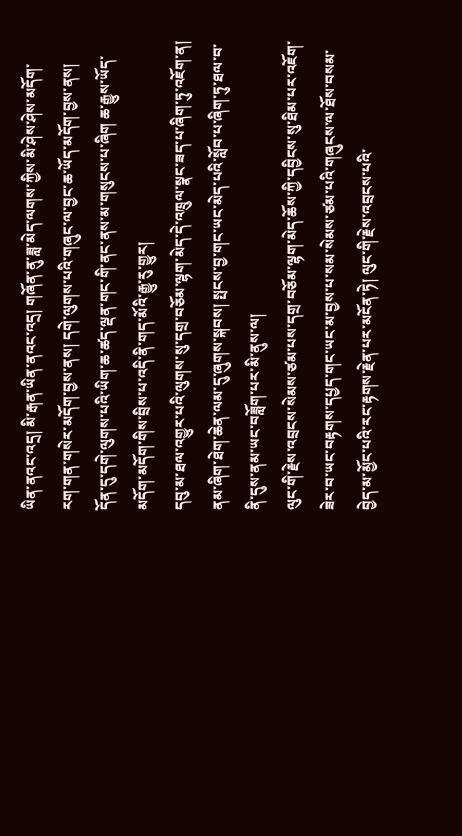ཡིན་ནའང་འདྲ། མི་རྒན་ཡིན་ནའང་འདྲ། གཞོན་ནུ་ཟླ་མེད་ལགས་ཀྱིས་མི་ཤེས་ཤེས་མདོག་རག་གན་གསེར་མདོག་བྱས་ནས། དགེ་ལུགས་པའི་གཞུང་ལ་བྱང་ཆ་ཡོད་མདོག་བྱས་ནས། དོན་དུ་དགེ་ལུགས་པའི་ཡིག་ཆ་ཚད་ལྡན་གང་གི་ནང་ནས་མ་གསུངས་པ་ཞིག ཆ་རྒྱུས་ཡོད་མདོག་མདོག་གིས་བྲིས་པ་འདི་ནི་གད་མོའི་རྒྱུ་རུ་གྱུར།
དབུ་མ་ཐལ་འགྱུར་པའི་ལུགས་སུ་དགྲ་བཅོམ་ལྷག་མེད་དེ་འཁྲུལ་སྣང་ཟད་པ་ཞིག་ཏུ་འཇོག་ན། ནམ་ཞིག་ཐེག་ཆེན་ལམ་དུ་ཞུགས་སྐབས། སྤངས་བྱ་གང་ཡང་མེད་པའི་སློབ་པ་ཞིག་ཏུ་ཐལ་བ་ནི་དུས་ནམ་ཡང་བཟློག་པར་མི་ནུས་ལ།
ལུང་གི་རྗེས་འབྲངས་སེམས་ཙམ་པས་དགྲ་བཅོམ་ལྷག་མེད་ཆོས་ཀྱི་དབྱིངས་སུ་ཐིམ་པར་འཇོག་ཟེར་བ་ཡང་བརྟགས་དཔྱད་གང་ཡང་མ་བྱས་པ་སམ་སེམས་ཙམ་པའི་གཞུངས་ལ་ཐོས་བསམ་བྱེད་མ་མྱོང་པའི་རང་རྟགས་རྗེན་པར་མངོན་ཏེ། ལུང་གི་རྗེས་འབྲངས་པའི་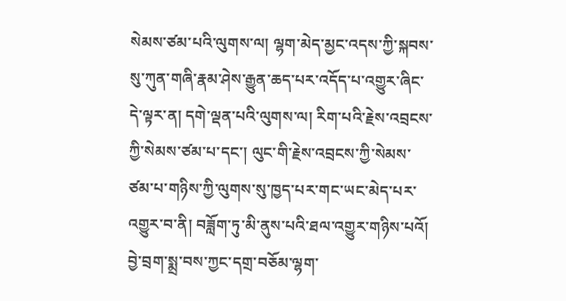སེམས་ཙམ་པའི་ལུགས་ལ། ལྷག་མེད་མྱང་འདས་ཀྱི་སྐབས་སུ་ཀུན་གཞི་རྣམ་ཤེས་རྒྱུན་ཆད་པར་འདོད་པ་འགྱུར་ཞིང་དེ་ལྟར་ན། དགེ་ལྡན་པའི་ལུགས་ལ། རིག་པའི་རྗེས་འབྲངས་ཀྱི་སེམས་ཙམ་པ་དང་། ལུང་གི་རྗེས་འབྲངས་ཀྱི་སེམས་ཙམ་པ་གཉིས་ཀྱི་ལུགས་སུ་ཁྱད་པར་གང་ཡང་མེད་པར་འགྱུར་བ་ནི། བཟློག་ཏུ་མི་ནུས་པའི་ཐལ་འགྱུར་གཉིས་པའོ།
བྱེ་བྲག་སྨྲ་བས་ཀྱང་དགྲ་བཅོམ་ལྷག་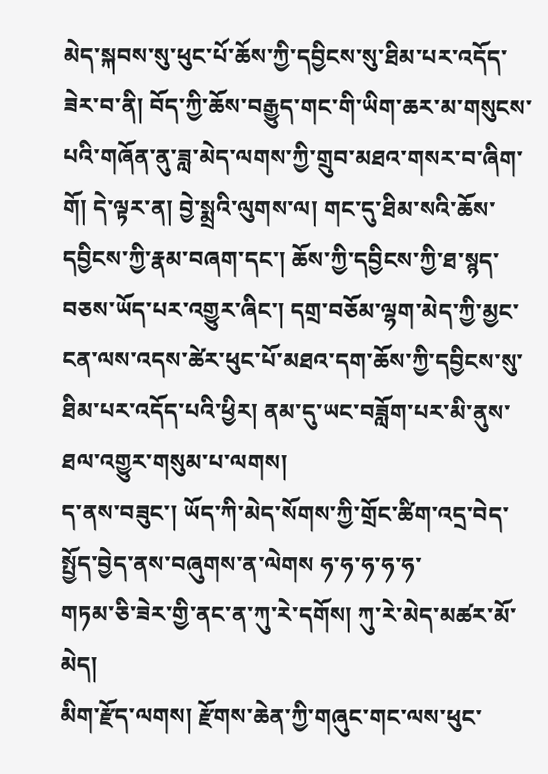མེད་སྐབས་སུ་ཕུང་པོ་ཆོས་ཀྱི་དབྱིངས་སུ་ཐིམ་པར་འདོད་ཟེར་བ་ནི། བོད་ཀྱི་ཆོས་བརྒྱུད་གང་གི་ཡིག་ཆར་མ་གསུངས་པའི་གཞོན་ནུ་ཟླ་མེད་ལགས་ཀྱི་གྲུབ་མཐའ་གསར་བ་ཞིག་གོ། དེ་ལྟར་ན། བྱེ་སྨྲའི་ལུགས་ལ། གང་དུ་ཐིམ་སའི་ཆོས་དབྱིངས་ཀྱི་རྣམ་བཞག་དང་། ཆོས་ཀྱི་དབྱིངས་ཀྱི་ཐ་སྙད་བཅས་ཡོད་པར་འགྱུར་ཞིང་། དགྲ་བཅོམ་ལྷག་མེད་ཀྱི་མྱང་ངན་ལས་འདས་ཚེར་ཕུང་པོ་མཐའ་དག་ཆོས་ཀྱི་དབྱིངས་སུ་ཐིམ་པར་འདོད་པའི་ཕྱིར། ནམ་དུ་ཡང་བཟློག་པར་མི་ནུས་ཐལ་འགྱུར་གསུམ་པ་ལགས།
ད་ནས་བཟུང་། ཡོད་ཀི་མེད་སོགས་ཀྱི་གྲོང་ཚིག་འདྲ་བེད་སྤྱོད་བྱེད་ནས་བཞུགས་ན་ལེགས ཧ་ཧ་ཧ་ཧ་ཧ་
གཏམ་ཅི་ཟེར་གྱི་ནང་ན་ཀུ་རེ་དགོས། ཀུ་རེ་མེད་མཚར་མོ་མེད།
མིག་རྫོད་ལགས། རྫོགས་ཆེན་ཀྱི་གཞུང་གང་ལས་ཕུང་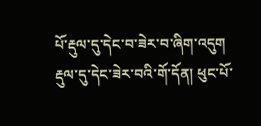པོ་རྡུལ་དུ་དེང་བ་ཟེར་བ་ཞིག་འདུག རྡུལ་དུ་དེང་ཟེར་བའི་གོ་དོན། ཕུང་པོ་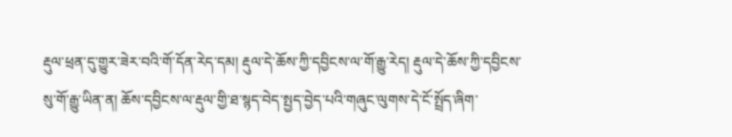རྡུལ་ཕྲན་དུ་གྱུར་ཟེར་བའི་གོ་དོན་རེད་དམ། རྡུལ་དེ་ཆོས་ཀྱི་དབྱིངས་ལ་གོ་རྒྱུ་རེད། རྡུལ་དེ་ཆོས་ཀྱི་དབྱིངས་སུ་གོ་རྒྱུ་ཡིན་ན། ཆོས་དབྱིངས་ལ་རྡུལ་གྱི་ཐ་སྙད་བེད་སྤྱད་བྱེད་པའི་གཞུང་ལུགས་དེ་ངོ་སྤྲོད་ཞིག་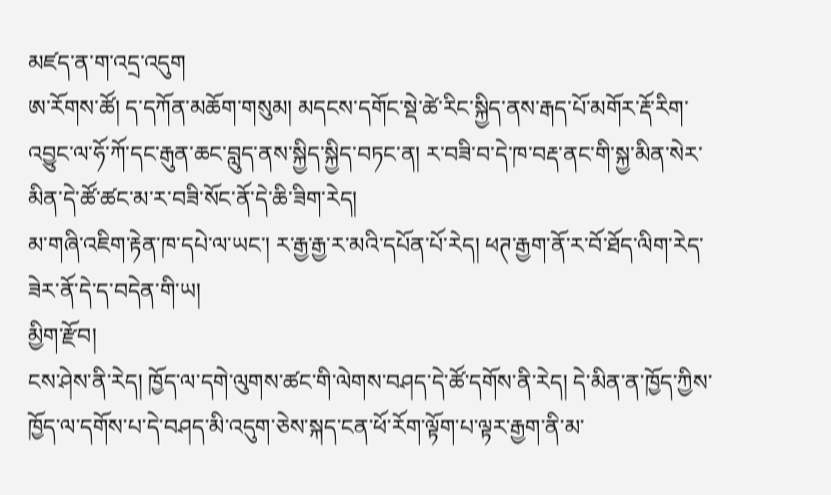མཛད་ན་ག་འདྲ་འདུག
ཨ་རོགས་ཚོ། ད་དཀོན་མཆོག་གསུམ། མདངས་དགོང་སྡེ་ཚེ་རིང་སྐྱིད་ནས་རྒད་པོ་མགོར་རྡོ་རིག་འབྱུང་ལ་ཧོ་ཀོ་དང་རྒུན་ཆང་བླུད་ནས་སྐྱིད་སྐྱིད་བཏང་ན། ར་བཟི་བ་དེ་ཁ་བརྡ་ནང་གི་སྐྱ་མིན་སེར་མིན་དེ་ཚོ་ཚང་མ་ར་བཟི་སོང་ནོ་དེ་ཆི་ཟིག་རེད།
མ་གཞི་འཇིག་རྟེན་ཁ་དཔེ་ལ་ཡང་། ར་རྒྱ་རྒྱ་ར་མའི་དཔོན་པོ་རེད། ཕཊ་རྒྱག་ནོ་ར་བོ་ཐོད་ལིག་རེད་ཟེར་ནོ་དེ་ད་བདེན་གི་ཡ།
མྱིག་རྫོབ།
ངས་ཤེས་ནི་རེད། ཁྱོད་ལ་དགེ་ལུགས་ཚང་གི་ལེགས་བཤད་དེ་ཚོ་དགོས་ནི་རེད། དེ་མིན་ན་ཁྱོད་ཀྱིས་ཁྱོད་ལ་དགོས་པ་དེ་བཤད་མི་འདུག་ཅེས་སྐད་ངན་ཕོ་རོག་ལྟོག་པ་ལྟར་རྒྱག་ནི་མ་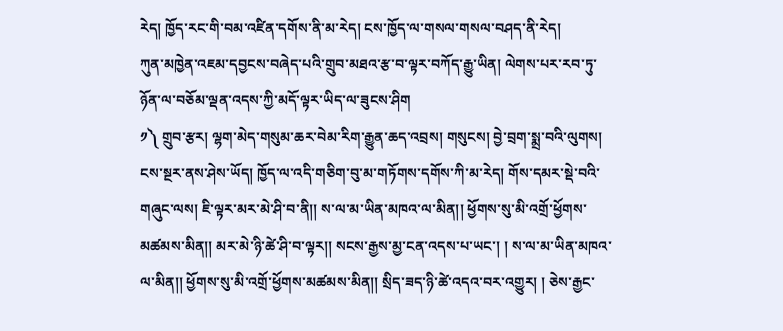རེད། ཁྱོད་རང་གི་བམ་འཛིན་དགོས་ནི་མ་རེད། ངས་ཁྱོད་ལ་གསལ་གསལ་བཤད་ནི་རེད།
ཀུན་མཁྱེན་འཇམ་དབྱངས་བཞེད་པའི་གྲུབ་མཐའ་རྩ་བ་ལྟར་བཀོད་རྒྱུ་ཡིན། ལེགས་པར་རབ་ཏུ་ཉོན་ལ་བཅོམ་ལྡན་འདས་ཀྱི་མདོ་ལྟར་ཡིད་ལ་ཟུངས་ཤིག
༡༽ གྲུབ་རྩར། ལྷག་མེད་གསུམ་ཆར་བེམ་རིག་རྒྱུན་ཆད་འབྲས། གསུངས། བྱེ་བྲག་སྨྲ་བའི་ལུགས། ངས་སྔར་ནས་ཤེས་ཡོད། ཁྱོད་ལ་འདི་གཅིག་བུ་མ་གཏོགས་དགོས་ཀི་མ་རེད། གོས་དམར་སྡེ་བའི་གཞུང་ལས། ཇི་ལྟར་མར་མེ་ཤི་བ་ནི།། ས་ལ་མ་ཡིན་མཁའ་ལ་མིན།། ཕྱོགས་སུ་མི་འགྲོ་ཕྱོགས་མཚམས་མིན།། མར་མེ་ཉི་ཚེ་ཤི་བ་ལྟར།། སངས་རྒྱས་མྱ་ངན་འདས་པ་ཡང་། ། ས་ལ་མ་ཡིན་མཁའ་ལ་མིན།། ཕྱོགས་སུ་མི་འགྲོ་ཕྱོགས་མཚམས་མིན།། སྲིད་ཟད་ཉི་ཚེ་འདའ་བར་འགྱུར། ། ཅེས་རྒྱང་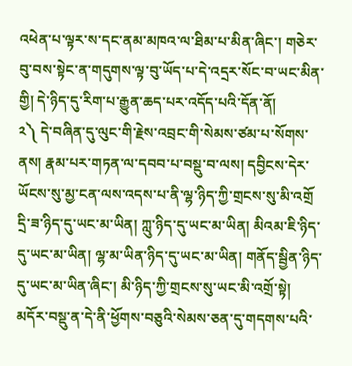འཕེན་པ་ལྟར་ས་དང་ནམ་མཁའ་ལ་ཐིམ་པ་མིན་ཞིང་། གཅེར་བུ་བས་སྟེང་ན་གདུགས་ལྟ་བུ་ཡོད་པ་དེ་འདྲར་སོང་བ་ཡང་མིན་གྱི། དེ་ཉིད་དུ་རིག་པ་རྒྱུན་ཆད་པར་འདོད་པའི་དོན་ནོ།
༢༽ དེ་བཞིན་དུ་ལུང་གི་རྗེས་འབྲང་གི་སེམས་ཙམ་པ་སོགས་ནས། རྣམ་པར་གཏན་ལ་དབབ་པ་བསྡུ་བ་ལས། དབྱིངས་དེར་ཡོངས་སུ་མྱ་ངན་ལས་འདས་པ་ནི་ལྷ་ཉིད་ཀྱི་གྲངས་སུ་མི་འགྲོ དྲི་ཟ་ཉིད་དུ་ཡང་མ་ཡིན། ཀླུ་ཉིད་དུ་ཡང་མ་ཡིན། མིའམ་ཇི་ཉིད་དུ་ཡང་མ་ཡིན། ལྷ་མ་ཡིན་ཉིད་དུ་ཡང་མ་ཡིན། གནོད་སྦྱིན་ཉིད་དུ་ཡང་མ་ཡིན་ཞིང་། མི་ཉིད་ཀྱི་གྲངས་སུ་ཡང་མི་འགྲོ་སྟེ། མདོར་བསྡུ་ན་དེ་ནི་ཕྱོགས་བཅུའི་སེམས་ཅན་དུ་གདགས་པའི་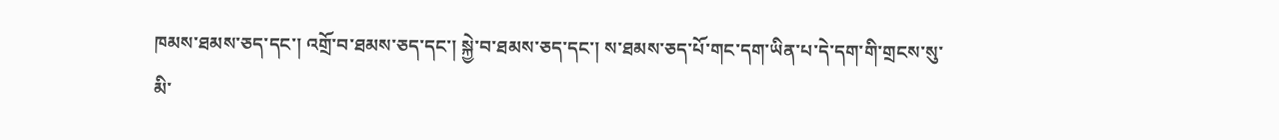ཁམས་ཐམས་ཅད་དང་། འགྲོ་བ་ཐམས་ཅད་དང་། སྐྱེ་བ་ཐམས་ཅད་དང་། ས་ཐམས་ཅད་པོ་གང་དག་ཡིན་པ་དེ་དག་གི་གྲངས་སུ་མི་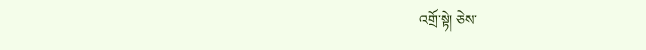འགྲོ་སྟེ། ཅེས་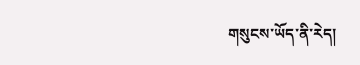གསུངས་ཡོད་ནི་རེད།